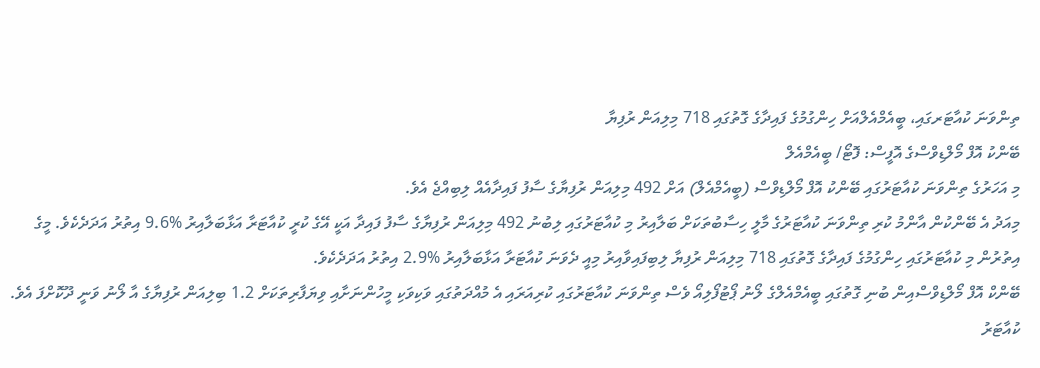ތިންވަނަ ކުއާޓަރގައި، ބީއެމްއެލްއަށް ހިންގުމުގެ ފައިދާގެ ގޮތުގައި 718 މިލިއަން ރުފިޔާ
ބޭންކު އޮފް މޯލްޑިވްސްގެ އޮފީސް: ފޮޓޯ/ ބީއެމްއެލް
މި އަހަރުގެ ތިންވަނަ ކުއާޓަރުގައި ބޭންކު އޮފް މޯލްޑިވްސް (ބީއެމްއެލް) އަށް 492 މިލިއަން ރުފިޔާގެ ސާފު ފައިދާއެއް ލިބިއްޖެ އެވެ.
މިއަދު އެ ބޭންކުން އާންމު ކުރި ތިންވަނަ ކުއާޓަރުގެ މާލީ ހިސާބުތަކަށް ބަލާއިރު މި ކުއާޓަރުގައި ލިބުނު 492 މިލިއަން ރުފިޔާގެ ސާފު ފައިދާ އަކީ އޭގެ ކުރީ ކުއާޓަރާ އަޅާބަލާއިރު %9.6 އިތުރު އަދަދެކެވެ. މީގެ އިތުރުން މި ކުއާޓަރުގައި ހިންގުމުގެ ފައިދާގެ ގޮތުގައި 718 މިލިއަން ރުފިޔާ ލިބިފައިވާއިރު މިއީ ދެވަނަ ކުއާޓަރާ އަޅާބަލާއިރު %2.9 އިތުރު އަދަދެކެވެ.
ބޭންކް އޮފް މޯލްޑިވްސްއިން ބުނި ގޮތުގައި ބީއެމްއެލްގެ ލޯނު ޕޯޓުފޯލިއޯ ވެސް ތިންވަނަ ކުއާޓަރުގައި ކުރިއަރައި އެ މުއްދަތުގައި ވަކިވަކި މީހުންނަށާއި ވިޔަފާރިތަކަށް 1.2 ބިލިއަން ރުފިޔާގެ އާ ލޯނު ވަނީ ދޫކޮށްފަ އެވެ.
ކުއާޓަރު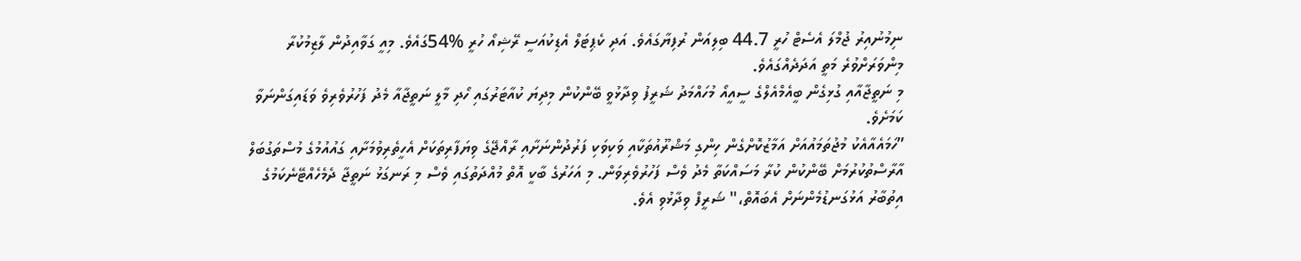ނިމުނުއިރު ޖުމްލަ އެސެޓް ހުރީ 44.7 ބިލިއަން ރުފިޔާގައެވެ. އަދި ކެޕިޓަލް އެޑިކުއަސީ ރޭޝިއޯ ހުރީ %54ގައެވެ. މިއީ ގަވާއިދުން ލާޒިމުކުރާ މިންވަރަށްވުރެ މަތީ އަދަދެއްގައެވެ.
މި ނަތީޖާއާއި ގުޅިގެން ބީއެމްއެލްގެ ސީއީއޯ މުހައްމަދު ޝަރީފު ވިދާޅުވީ ބޭންކުން މިދިޔަ ކުއާޓަރުގައި ހޯދި މާލީ ނަތީޖާއާ މެދު ފަހުރުވެރިވެ ވަޑައިގަންނަވާ ކަމަށެވެ.
”ހަމައެއާއެކު މުޖުތަމައުއަށް އަމާޒުކޮށްގެން ހިންގި މަޝްރޫއުތަކާއި ވަކިވަކި ފަރުދުންނަށާއި ރާއްޖޭގެ ވިޔަފާރިތަކަށް އެހީތެރިވުމަށާއި ގައުއުމުގެ މުސްތަގުބަލް އާރާސްތުކުރުމަށް ބޭންކުން ކުރާ މަސައްކަތާ މެދު ވެސް ފަހުރުވެރިވަން. މި އަހަރުގެ ބާކީ އޮތް މުއްދަތުގައި ވެސް މި ރަނގަޅު ނަތީޖާ ދެމެހެއްޓޭނެކަމުގެ އިތުބާރު އަޅުގަނޑުމެންނަށް އެބައޮތް،" ޝަރީފް ވިދާޅުވި އެވެ.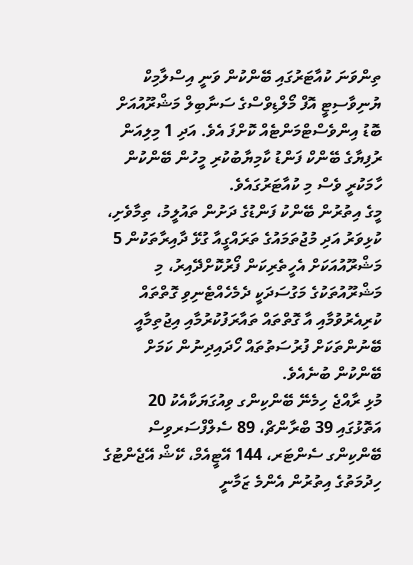ތިންވަނަ ކުއާޓަރުގައި ބޭންކުން ވަނީ އިސްލާމިކް ޔުނިވާސިޓީ އޮފް މޯލްޑިވްސްގެ ސަނާބިލް މަޝްރޫއުއަށް ބޮޑު އިންވެސްޓްމަންޓެއް ކޮށްފަ އެވެ. އަދި 1 މިލިއަން ރުފިޔާގެ ބޭންކް ފަންޑު ކާމިޔާބުކުރި މީހުން ބޭންކުން ހާމަކުރީ ވެސް މި ކުއާޓަރުގައެވެ.
މީގެ އިތުރުން ބޭންކު ފަންޑުގެ ދަށުން ތައުލީމު، ތިމާވެށި، ކުޅިވަރު އަދި މުޖުތަމައުގެ ތަރައްގީއާ ގުޅޭ ދާއިރާތަކުން 5 މަޝްރޫއުއަކަށް އެހީތެރިކަން ފޯރުކޮށްދޭއިރު، މި މަޝްރޫއުތަކުގެ މަގުސަދަކީ ދެމެހެއްޓެނިވި ގޮތްތައް ކުރިއެރުވުމާއި އާ ގޮތްތައް ތައާރަފުކުރުމާއި އިޖުތިމާއީ ބޭނުންތަކަށް ފުރުސަތުތައް ހޯދައިދިނުން ކަމަށް ބޭންކުން ބުނެއެވެ.
މުޅި ރާއްޖެ ހިމެނޭ ބޭންކިންގ ވިއުގަޔަކާއެކު 20 އަތޮޅުގައި 39 ބްރާންޗް، 89 ސެލްފްސަރވިސް ބޭންކިންގ ސެންޓަރ، 144 އޭޓީއެމް، ކޭޝް އޭޖެންޓުގެ ހިދުމަތުގެ އިތުރުން އެންމެ ޒަމާނީ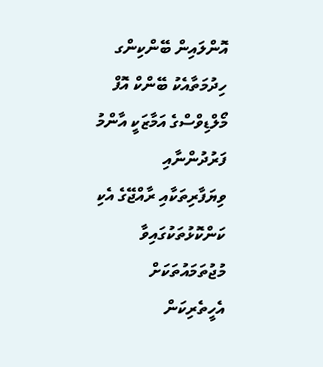އޮންލައިން ބޭންކިންގ ހިދުމަތާއެކު ބޭންކް އޮފް މޯލްޑިވްސްގެ އަމާޒަކީ އާންމު ފަރުދުންނާއި ވިޔަފާރިތަކާއި ރާއްޖޭގެ އެކި ކަންކޮޅުތަކުގައިވާ މުޖުތަމައުތަކަށް އެހީތެރިކަން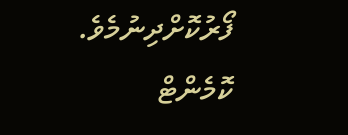ފޯރުކޮށްދިނުމެވެ.
ކޮމެންޓް